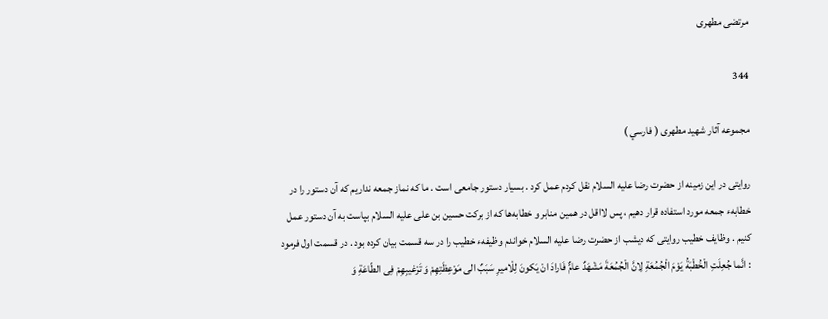مرتضى مطهرى

344

مجموعه آثار شهيد مطهرى ( فارسي )

روايتى در اين زمينه از حضرت رضا عليه السلام نقل كردم عمل كرد . بسيار دستور جامعى است . ما كه نماز جمعه نداريم كه آن دستور را در خطابهء جمعه مورد استفاده قرار دهيم ، پس لااقل در همين منابر و خطابه‌ها كه از بركت حسين بن على عليه السلام بپاست به آن دستور عمل كنيم . وظايف خطيب روايتى كه ديشب از حضرت رضا عليه السلام خواندم وظيفهء خطيب را در سه قسمت بيان كرده بود . در قسمت اول فرمود : انَّما جُعِلَتِ الْخُطْبَةُ يَوْمَ الْجُمُعَةِ لِانَّ الْجُمُعَةَ مَشْهَدٌ عامٌّ فَارادَ انْ يَكونَ لِلْاميرِ سَبَبٌ الى مَوْعِظَتِهِمْ وَ تَرْغيبِهِمْ فِى الطّاعَةِ وَ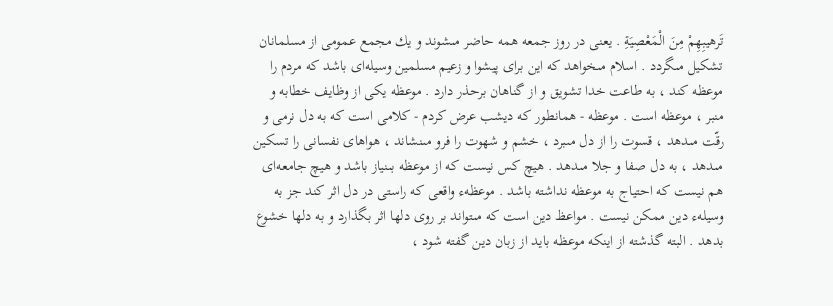تَرهيبِهِمْ مِنَ الْمَعْصِيَةِ . يعنى در روز جمعه همه حاضر مىشوند و يك مجمع عمومى از مسلمانان تشكيل مىگردد . اسلام مىخواهد كه اين براى پيشوا و زعيم مسلمين وسيله‌اى باشد كه مردم را موعظه كند ، به طاعت خدا تشويق و از گناهان برحذر دارد . موعظه يكى از وظايف خطابه و منبر ، موعظه است . موعظه - همانطور كه ديشب عرض كردم - كلامى است كه به دل نرمى و رقّت مىدهد ، قسوت را از دل مىبرد ، خشم و شهوت را فرو مىنشاند ، هواهاى نفسانى را تسكين مىدهد ، به دل صفا و جلا مىدهد . هيچ كس نيست كه از موعظه بىنياز باشد و هيچ جامعه‌اى هم نيست كه احتياج به موعظه نداشته باشد . موعظهء واقعى كه راستى در دل اثر كند جز به وسيلهء دين ممكن نيست . مواعظ دين است كه مىتواند بر روى دلها اثر بگذارد و به دلها خشوع بدهد . البته گذشته از اينكه موعظه بايد از زبان دين گفته شود ،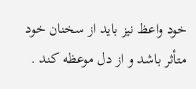خود واعظ نيز بايد از سخنان خود متأثر باشد و از دل موعظه كند .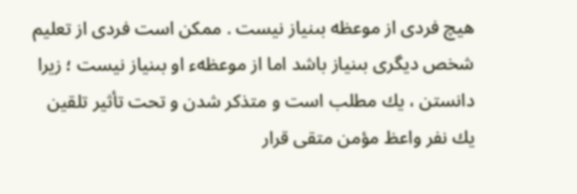هيچ فردى از موعظه بىنياز نيست . ممكن است فردى از تعليم شخص ديگرى بىنياز باشد اما از موعظهء او بىنياز نيست ؛ زيرا دانستن ، يك مطلب است و متذكر شدن و تحت تأثير تلقين يك نفر واعظ مؤمن متقى قرار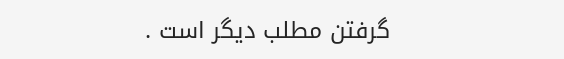گرفتن مطلب ديگر است .